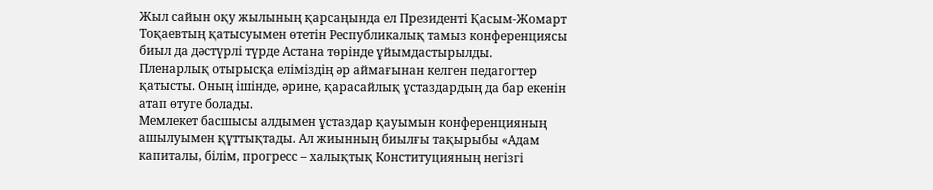Жыл сайын оқу жылының қарсаңында ел Президенті Қасым-Жомарт Тоқаевтың қатысуымен өтетін Республикалық тамыз конференциясы биыл да дәстүрлі түрде Астана төрінде ұйымдастырылды.
Пленарлық отырысқа еліміздің әр аймағынан келген педагогтер қатысты. Оның ішінде, әрине, қарасайлық ұстаздардың да бар екенін атап өтуге болады.
Мемлекет басшысы алдымен ұстаздар қауымын конференцияның ашылуымен құттықтады. Ал жиынның биылғы тақырыбы «Адам капиталы, білім, прогресс – халықтық Конституцияның негізгі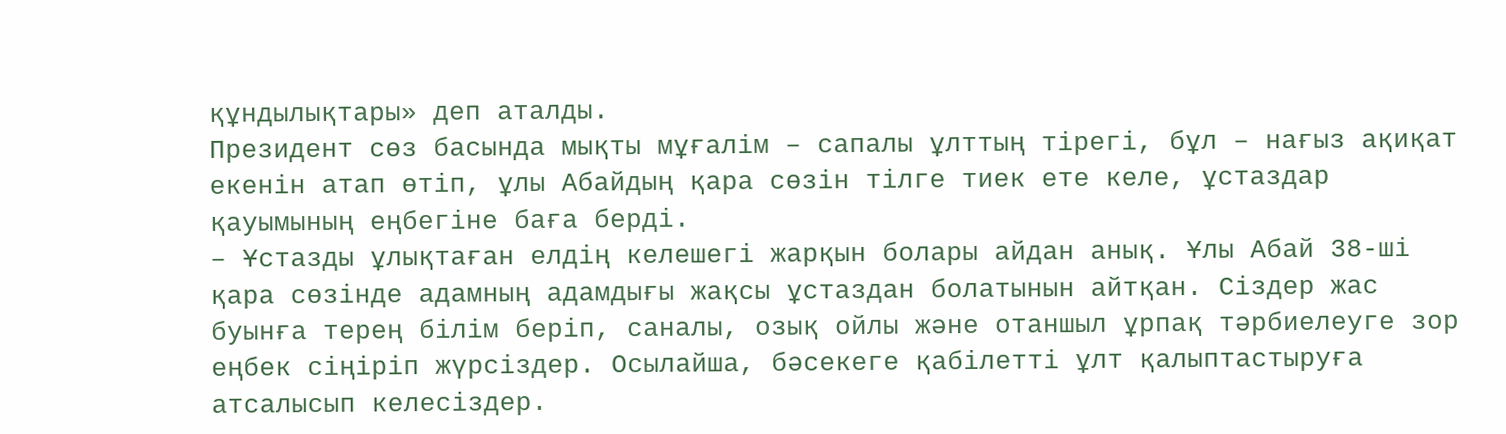құндылықтары» деп аталды.
Президент сөз басында мықты мұғалім – сапалы ұлттың тірегі, бұл – нағыз ақиқат екенін атап өтіп, ұлы Абайдың қара сөзін тілге тиек ете келе, ұстаздар қауымының еңбегіне баға берді.
– Ұстазды ұлықтаған елдің келешегі жарқын болары айдан анық. Ұлы Абай 38-ші қара сөзінде адамның адамдығы жақсы ұстаздан болатынын айтқан. Сіздер жас буынға терең білім беріп, саналы, озық ойлы және отаншыл ұрпақ тәрбиелеуге зор еңбек сіңіріп жүрсіздер. Осылайша, бәсекеге қабілетті ұлт қалыптастыруға атсалысып келесіздер.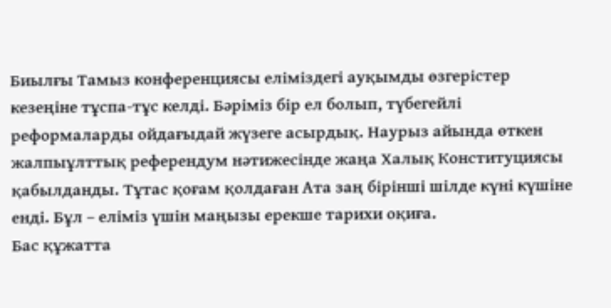Биылғы Тамыз конференциясы еліміздегі ауқымды өзгерістер кезеңіне тұспа-тұс келді. Бәріміз бір ел болып, түбегейлі реформаларды ойдағыдай жүзеге асырдық. Наурыз айында өткен жалпыұлттық референдум нәтижесінде жаңа Халық Конституциясы қабылданды. Тұтас қоғам қолдаған Ата заң бірінші шілде күні күшіне енді. Бұл – еліміз үшін маңызы ерекше тарихи оқиға.
Бас құжатта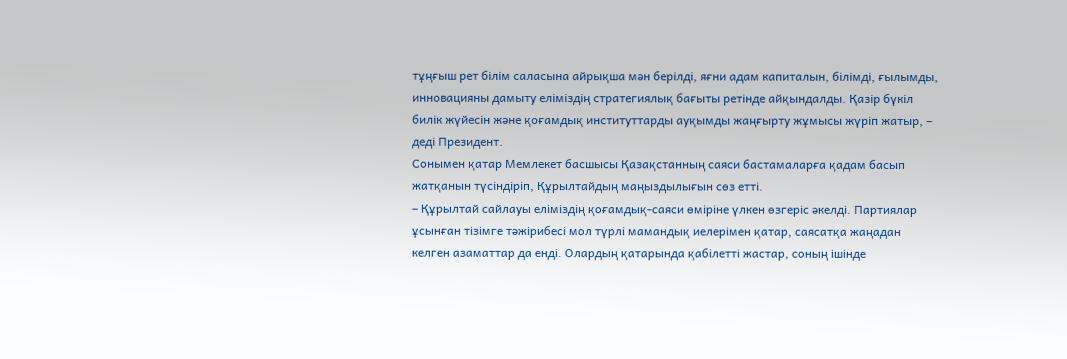тұңғыш рет білім саласына айрықша мән берілді, яғни адам капиталын, білімді, ғылымды, инновацияны дамыту еліміздің стратегиялық бағыты ретінде айқындалды. Қазір бүкіл билік жүйесін және қоғамдық институттарды ауқымды жаңғырту жұмысы жүріп жатыр, – деді Президент.
Сонымен қатар Мемлекет басшысы Қазақстанның саяси бастамаларға қадам басып жатқанын түсіндіріп, Құрылтайдың маңыздылығын сөз етті.
– Құрылтай сайлауы еліміздің қоғамдық-саяси өміріне үлкен өзгеріс әкелді. Партиялар ұсынған тізімге тәжірибесі мол түрлі мамандық иелерімен қатар, саясатқа жаңадан келген азаматтар да енді. Олардың қатарында қабілетті жастар, соның ішінде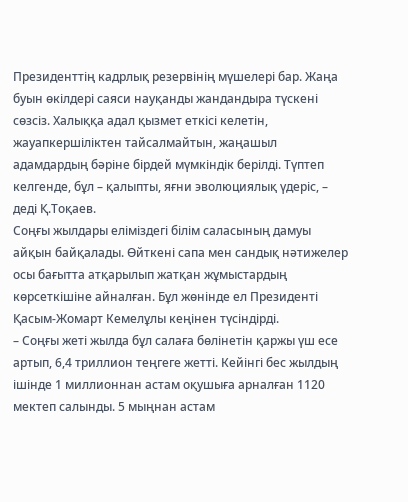Президенттің кадрлық резервінің мүшелері бар. Жаңа буын өкілдері саяси науқанды жандандыра түскені сөзсіз. Халыққа адал қызмет еткісі келетін, жауапкершіліктен тайсалмайтын, жаңашыл адамдардың бәріне бірдей мүмкіндік берілді. Түптеп келгенде, бұл – қалыпты, яғни эволюциялық үдеріс, – деді Қ.Тоқаев.
Соңғы жылдары еліміздегі білім саласының дамуы айқын байқалады. Өйткені сапа мен сандық нәтижелер осы бағытта атқарылып жатқан жұмыстардың көрсеткішіне айналған. Бұл жөнінде ел Президенті Қасым-Жомарт Кемелұлы кеңінен түсіндірді.
– Соңғы жеті жылда бұл салаға бөлінетін қаржы үш есе артып, 6,4 триллион теңгеге жетті. Кейінгі бес жылдың ішінде 1 миллионнан астам оқушыға арналған 1120 мектеп салынды. 5 мыңнан астам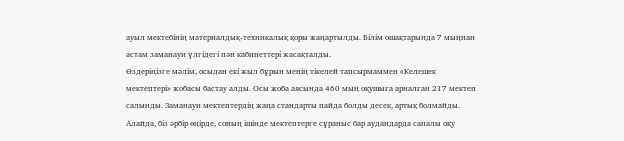ауыл мектебінің материалдық-техникалық қоры жаңартылды. Білім ошақтарында 7 мыңнан астам заманауи үлгідегі пән кабинеттері жасақталды.
Өздеріңізге мәлім, осыдан екі жыл бұрын менің тікелей тапсырмаммен «Келешек мектептері» жобасы бастау алды. Осы жоба аясында 460 мың оқушыға арналған 217 мектеп салынды. Заманауи мектептердің жаңа стандарты пайда болды десек, артық болмайды. Алайда, біз әрбір өңірде, соның ішінде мектептерге сұраныс бар аудандарда сапалы оқу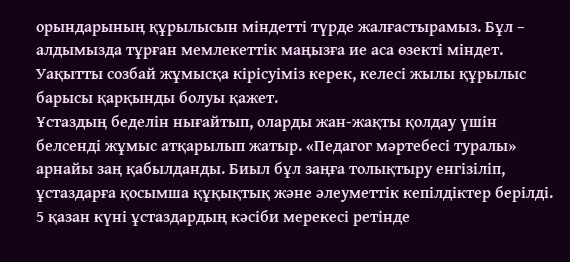орындарының құрылысын міндетті түрде жалғастырамыз. Бұл – алдымызда тұрған мемлекеттік маңызға ие аса өзекті міндет. Уақытты созбай жұмысқа кірісуіміз керек, келесі жылы құрылыс барысы қарқынды болуы қажет.
Ұстаздың беделін нығайтып, оларды жан-жақты қолдау үшін белсенді жұмыс атқарылып жатыр. «Педагог мәртебесі туралы» арнайы заң қабылданды. Биыл бұл заңға толықтыру енгізіліп, ұстаздарға қосымша құқықтық және әлеуметтік кепілдіктер берілді. 5 қазан күні ұстаздардың кәсіби мерекесі ретінде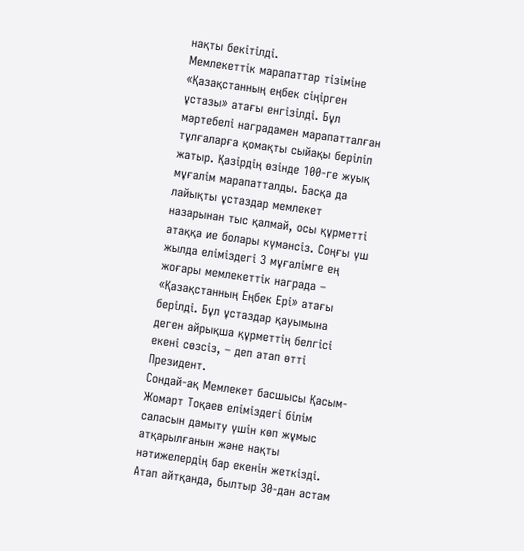нақты бекітілді.
Мемлекеттік марапаттар тізіміне «Қазақстанның еңбек сіңірген ұстазы» атағы енгізілді. Бұл мәртебелі наградамен марапатталған тұлғаларға қомақты сыйақы беріліп жатыр. Қазірдің өзінде 100-ге жуық мұғалім марапатталды. Басқа да лайықты ұстаздар мемлекет назарынан тыс қалмай, осы құрметті атаққа ие болары күмәнсіз. Соңғы үш жылда еліміздегі 3 мұғалімге ең жоғары мемлекеттік награда – «Қазақстанның Еңбек Ері» атағы берілді. Бұл ұстаздар қауымына деген айрықша құрметтің белгісі екені сөзсіз, – деп атап өтті Президент.
Сондай-ақ Мемлекет басшысы Қасым-Жомарт Тоқаев еліміздегі білім саласын дамыту үшін көп жұмыс атқарылғанын және нақты нәтижелердің бар екенін жеткізді. Атап айтқанда, былтыр 30-дан астам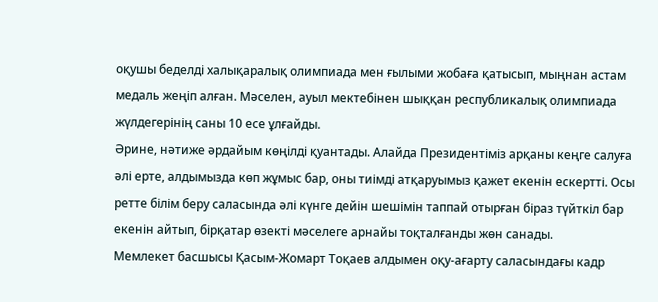оқушы беделді халықаралық олимпиада мен ғылыми жобаға қатысып, мыңнан астам медаль жеңіп алған. Мәселен, ауыл мектебінен шыққан республикалық олимпиада жүлдегерінің саны 10 есе ұлғайды.
Әрине, нәтиже әрдайым көңілді қуантады. Алайда Президентіміз арқаны кеңге салуға әлі ерте, алдымызда көп жұмыс бар, оны тиімді атқаруымыз қажет екенін ескертті. Осы ретте білім беру саласында әлі күнге дейін шешімін таппай отырған біраз түйткіл бар екенін айтып, бірқатар өзекті мәселеге арнайы тоқталғанды жөн санады.
Мемлекет басшысы Қасым-Жомарт Тоқаев алдымен оқу-ағарту саласындағы кадр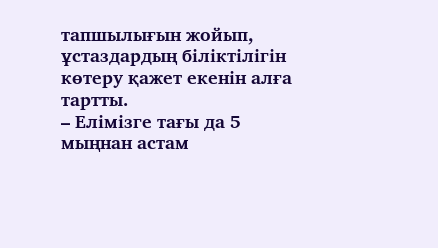тапшылығын жойып, ұстаздардың біліктілігін көтеру қажет екенін алға тартты.
– Елімізге тағы да 5 мыңнан астам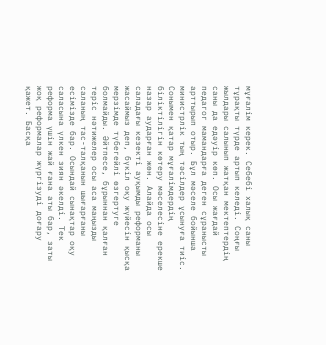мұғалім керек. Себебі халық саны тұрақты түрде артып келеді. Соңғы жылдары салынып жатқан мектептердің саны да едәуір көп. Осы жағдай педагог мамандарға деген сұранысты арттырып отыр. Бұл мәселе бойынша министрлік тың тәсілдер ұсынуға тиіс.
Сонымен қатар мұғалімдердің біліктілігін көтеру мәселесіне ерекше назар аударған жөн. Алайда осы саладағы кезекті ауқымды реформаны жасаймыз деп, бүкіл оқу жүйесін қысқа мерзімде түбегейлі өзгертуге болмайды. Әйтпесе, бұрыннан қалған теріс нәтижелер осы аса маңызды саланың тас-талқанын шығарғаны есімізде бар. Осындай сынақтар оқу саласына үлкен зиян әкелді. Тек реформа үшін жай ғана аты бар, заты жоқ реформалар жүргізуді доғару қажет. Басқа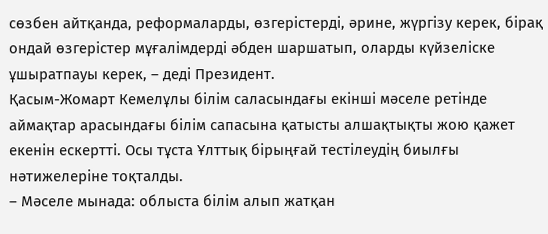сөзбен айтқанда, реформаларды, өзгерістерді, әрине, жүргізу керек, бірақ ондай өзгерістер мұғалімдерді әбден шаршатып, оларды күйзеліске ұшыратпауы керек, – деді Президент.
Қасым-Жомарт Кемелұлы білім саласындағы екінші мәселе ретінде аймақтар арасындағы білім сапасына қатысты алшақтықты жою қажет екенін ескертті. Осы тұста Ұлттық бірыңғай тестілеудің биылғы нәтижелеріне тоқталды.
– Мәселе мынада: облыста білім алып жатқан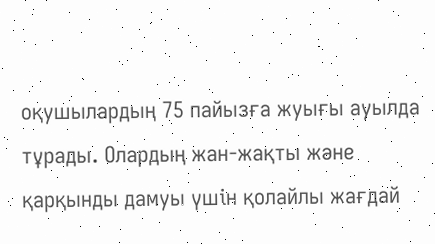оқушылардың 75 пайызға жуығы ауылда тұрады. Олардың жан-жақты және қарқынды дамуы үшін қолайлы жағдай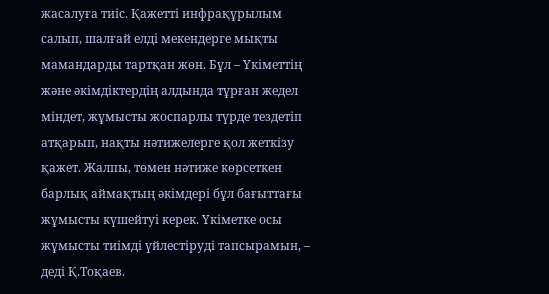жасалуға тиіс. Қажетті инфрақұрылым салып, шалғай елді мекендерге мықты мамандарды тартқан жөн. Бұл – Үкіметтің және әкімдіктердің алдында тұрған жедел міндет, жұмысты жоспарлы түрде тездетіп атқарып, нақты нәтижелерге қол жеткізу қажет. Жалпы, төмен нәтиже көрсеткен барлық аймақтың әкімдері бұл бағыттағы жұмысты күшейтуі керек. Үкіметке осы жұмысты тиімді үйлестіруді тапсырамын, – деді Қ.Тоқаев.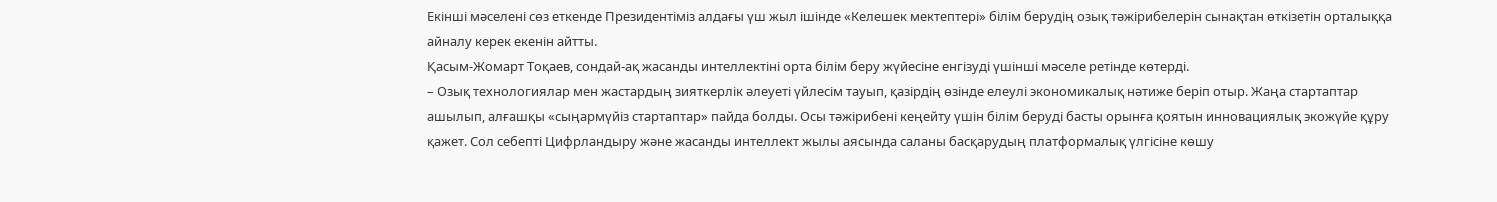Екінші мәселені сөз еткенде Президентіміз алдағы үш жыл ішінде «Келешек мектептері» білім берудің озық тәжірибелерін сынақтан өткізетін орталыққа айналу керек екенін айтты.
Қасым-Жомарт Тоқаев, сондай-ақ жасанды интеллектіні орта білім беру жүйесіне енгізуді үшінші мәселе ретінде көтерді.
– Озық технологиялар мен жастардың зияткерлік әлеуеті үйлесім тауып, қазірдің өзінде елеулі экономикалық нәтиже беріп отыр. Жаңа стартаптар ашылып, алғашқы «сыңармүйіз стартаптар» пайда болды. Осы тәжірибені кеңейту үшін білім беруді басты орынға қоятын инновациялық экожүйе құру қажет. Сол себепті Цифрландыру және жасанды интеллект жылы аясында саланы басқарудың платформалық үлгісіне көшу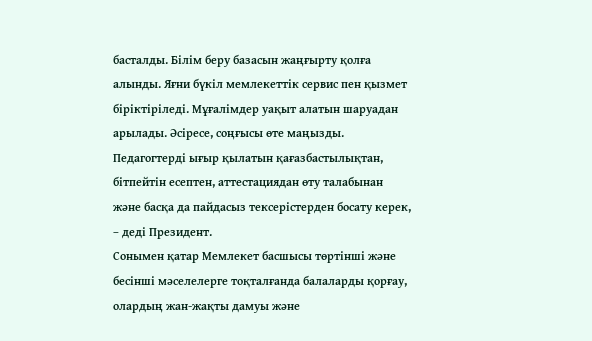басталды. Білім беру базасын жаңғырту қолға алынды. Яғни бүкіл мемлекеттік сервис пен қызмет біріктіріледі. Мұғалімдер уақыт алатын шаруадан арылады. Әсіресе, соңғысы өте маңызды. Педагогтерді ығыр қылатын қағазбастылықтан, бітпейтін есептен, аттестациядан өту талабынан және басқа да пайдасыз тексерістерден босату керек, – деді Президент.
Сонымен қатар Мемлекет басшысы төртінші және бесінші мәселелерге тоқталғанда балаларды қорғау, олардың жан-жақты дамуы және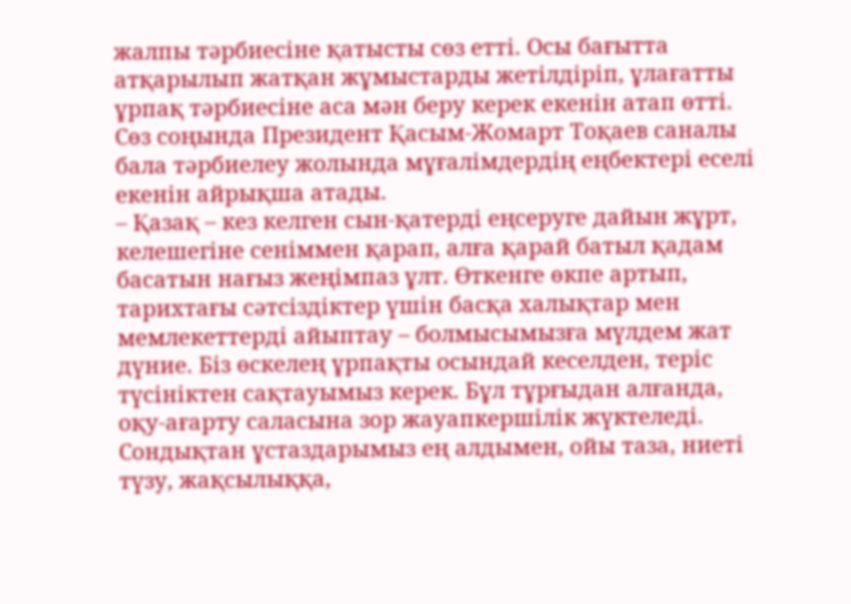жалпы тәрбиесіне қатысты сөз етті. Осы бағытта атқарылып жатқан жұмыстарды жетілдіріп, ұлағатты ұрпақ тәрбиесіне аса мән беру керек екенін атап өтті.
Сөз соңында Президент Қасым-Жомарт Тоқаев саналы бала тәрбиелеу жолында мұғалімдердің еңбектері еселі екенін айрықша атады.
– Қазақ – кез келген сын-қатерді еңсеруге дайын жұрт, келешегіне сеніммен қарап, алға қарай батыл қадам басатын нағыз жеңімпаз ұлт. Өткенге өкпе артып, тарихтағы сәтсіздіктер үшін басқа халықтар мен мемлекеттерді айыптау – болмысымызға мүлдем жат дүние. Біз өскелең ұрпақты осындай кеселден, теріс түсініктен сақтауымыз керек. Бұл тұрғыдан алғанда, оқу-ағарту саласына зор жауапкершілік жүктеледі. Сондықтан ұстаздарымыз ең алдымен, ойы таза, ниеті түзу, жақсылыққа,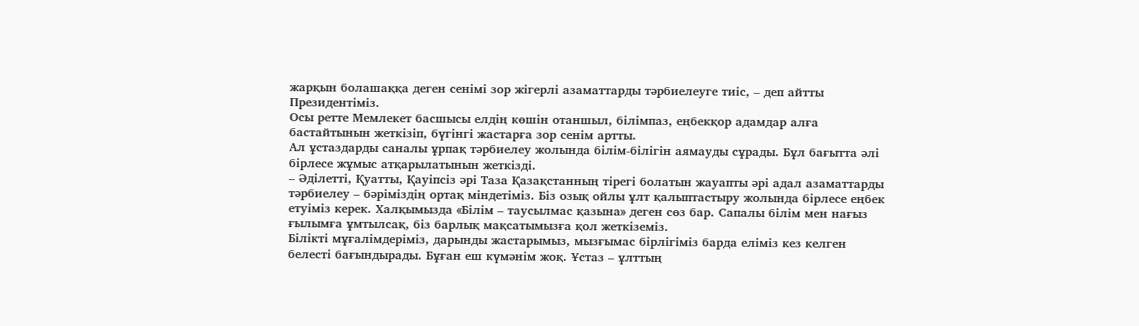жарқын болашаққа деген сенімі зор жігерлі азаматтарды тәрбиелеуге тиіс, – деп айтты Президентіміз.
Осы ретте Мемлекет басшысы елдің көшін отаншыл, білімпаз, еңбекқор адамдар алға бастайтынын жеткізіп, бүгінгі жастарға зор сенім артты.
Ал ұстаздарды саналы ұрпақ тәрбиелеу жолында білім-білігін аямауды сұрады. Бұл бағытта әлі бірлесе жұмыс атқарылатынын жеткізді.
– Әділетті, Қуатты, Қауіпсіз әрі Таза Қазақстанның тірегі болатын жауапты әрі адал азаматтарды тәрбиелеу – бәріміздің ортақ міндетіміз. Біз озық ойлы ұлт қалыптастыру жолында бірлесе еңбек етуіміз керек. Халқымызда «Білім – таусылмас қазына» деген сөз бар. Сапалы білім мен нағыз ғылымға ұмтылсақ, біз барлық мақсатымызға қол жеткіземіз.
Білікті мұғалімдеріміз, дарынды жастарымыз, мызғымас бірлігіміз барда еліміз кез келген белесті бағындырады. Бұған еш күмәнім жоқ. Ұстаз – ұлттың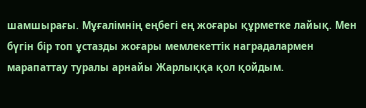шамшырағы. Мұғалімнің еңбегі ең жоғары құрметке лайық. Мен бүгін бір топ ұстазды жоғары мемлекеттік наградалармен марапаттау туралы арнайы Жарлыққа қол қойдым.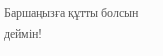Баршаңызға құтты болсын деймін!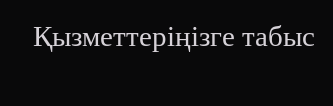Қызметтеріңізге табыс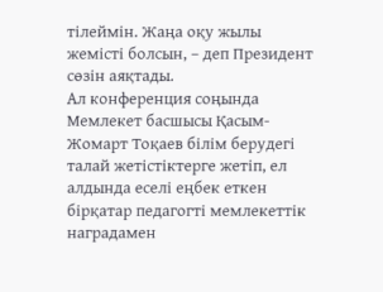тілеймін. Жаңа оқу жылы жемісті болсын, – деп Президент сөзін аяқтады.
Ал конференция соңында Мемлекет басшысы Қасым-Жомарт Тоқаев білім берудегі талай жетістіктерге жетіп, ел алдында еселі еңбек еткен бірқатар педагогті мемлекеттік наградамен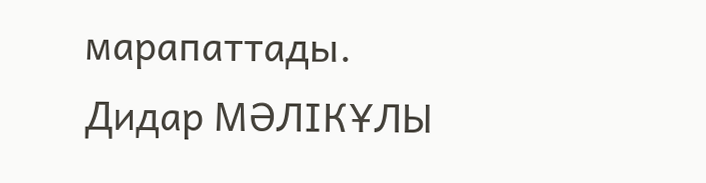марапаттады.
Дидар МӘЛІКҰЛЫ